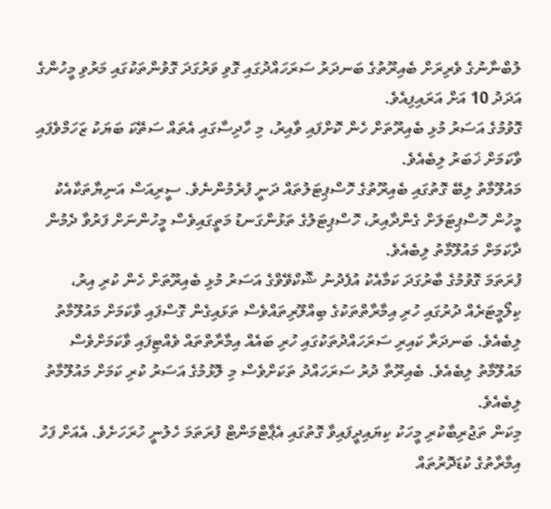ލުބްނާނުގެ ވެރިރަށް ބެއިރޫތުގެ ބަނދަރު ސަރަހައްދުގައި ގޮވި ވަރުގަދަ ގޮވުންތަކުގައި މަރުވި މީހުންގެ އަދަދު 10 އަށް އަރައިފިއެވެ.
ގޮވުމުގެ އަސަރު މުޅި ބެއިރޫތަށް ހެން ކޮށްފައި ވާއިރު، މި ހާދިސާގައި އެތައް ސަތޭކަ ބަޔަކު ޒަހަމްވެފައި ވާކަމަށް ޚަބަރު ލިބެއެވެ.
މައުލޫމާތު ލިބޭ ގޮތުގައި ބެއިރޫތުގެ ހޮސްޕިޓަލުތައް ދަނީ ފުރެމުންނެވެ. ސީރިއަސް އަނިޔާތަކާއެކު މީހުން ހޮސްޕިޓަލަށް ގެންދާއިރު، ހޮސްޕިޓަލުގެ ތަޅުންގަނޑު މަތީގައިވެސް މީހުންނަށް ފަރުވާ ދެމުން ދާކަމަށް މައުލޫމާތު ލިބެއެވެ.
ފުރަތަމަ ގޮވުމުގެ ބާރުގަދަ ކަމާއެކު އުފެދުނު ޝޮކްވޭވްގެ އަސަރު މުޅި ބެއިރޫތަށް ހެން ކުރި އިރު، ކިލޯމީޓަރެއް ދުރުގައި ހުރި އިމާރާތްތަކުގެ ބިއްލޫރިތައްވެސް ތަޅައިގެން ގޮސްފައި ވާކަމަށް މައުލޫމާތު ލިބެއެވެ. ބަނދަރާ ކައިރި ސަރަހައްދުތަކުގައި ހުރި ބައެއް އިމާރާތްތައް ވެއްޓިފައި ވާކަމަށްވެސް މައުލޫމާތު ލިބެއެވެ. ބެއިރޫތާ ދުރު ސަރަހައްދު ތަކަށްވެސް މި ލޮޅުމުގެ އަސަރު ކުރި ކަމަށް މައުލޫމާތު ލިބެއެވެ.
މިކަން ތަޖުރިބާކުރި މީހަކު ކިޔައިދީފައިވާ ގޮތުގައި އެޕާޓްމަންޓް ފުރަތަމަ ހެލުނީ ހުރަހަށެވެ. އެއަށް ފަހު އިމާރާތުގެ ކުޑަދޮރުތައް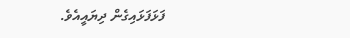ފަޅަފަޅައިގެން ދިޔައީއެވެ.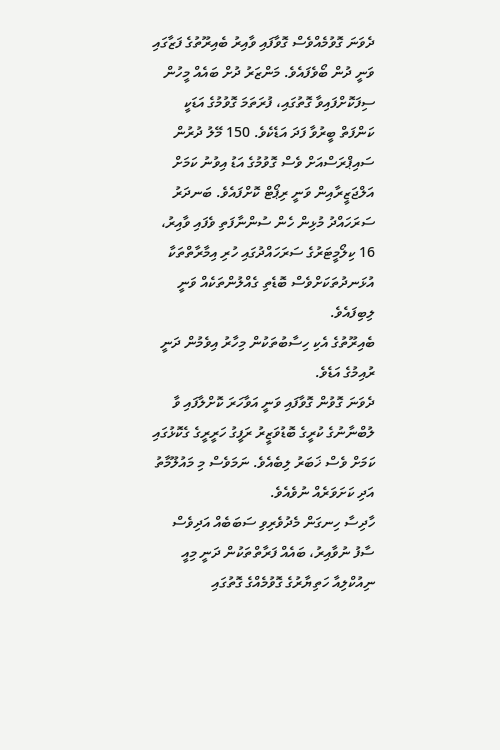ދެވަނަ ގޮވުމެއްވެސް ގޮވާފައި ވާއިރު ބެއިރޫތުގެ ފަޒާގައި ވަނީ ދުން ބޯވެފައެވެ. މަންޒަރު ދުށް ބައެއް މީހުން ސިފަކޮށްފައިވާ ގޮތުގައި، ފުރަތަމަ ގޮވުމުގެ އަޑަކީ ކަންފަތް ބީރުވާ ފަދަ އަޑެކެވެ. 150 މޭލު ދުރުން ސައިޕްރަސްއަށް ވެސް ގޮވުމުގެ އަޑު އިވުނު ކަމަށް އަލްޖަޒީރާއިން ވަނީ ރިޕޯޓް ކޮށްފައެވެ. ބަނދަރު ސަރަހައްދު މުޅިން ހެން ސުންނާފަތި ވެފައި ވާއިރު، 16 ކިލޯމީޓަރުގެ ސަރަހައްދުގައި ހުރި އިމާރާތްތަކާ އުޅަނދުތަކަށްވެސް ބޮޑެތި ގެއްލުންތަކެއް ވަނީ ލިބިފައެވެ.
ބެއިރޫތުގެ އެކި ހިސާބުތަކުން މިހާރު އިވެމުން ދަނީ ރުއިމުގެ އަޑެވެ.
ދެވަނަ ގޮވުން ގޮވާފައި ވަނީ އަވާހަރަ ކޮށްލާފައި ވާ ލުބްނާނުގެ ކުރީގެ ބޮޑުވަޒީރު ރަފީގު ހަރީރީގެ ގެކޮޅުގައި ކަމަށް ވެސް ޚަބަރު ލިބެއެވެ. ނަމަވެސް މި މައުލޫމާތު އަދި ކަށަވަރެއް ނުވެއެވެ.
ހާދިސާ ހިނގަން މެދުވެރިވި ސަބަބެއް އަދިވެސް ސާފު ނުވާއިރު، ބައެއް ފަރާތްތަކުން ދަނީ މިއީ ނިއުކްލިއާ ހަތިޔާރުގެ ގޮވުމެއްގެ ގޮތުގައި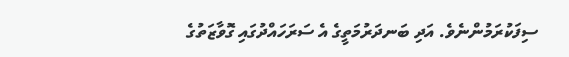ސިފަކުރަމުންނެވެ. އަދި ބަނދަރުމަތީގެ އެ ސަރަހައްދުގައި ގޮވާޒަތުގެ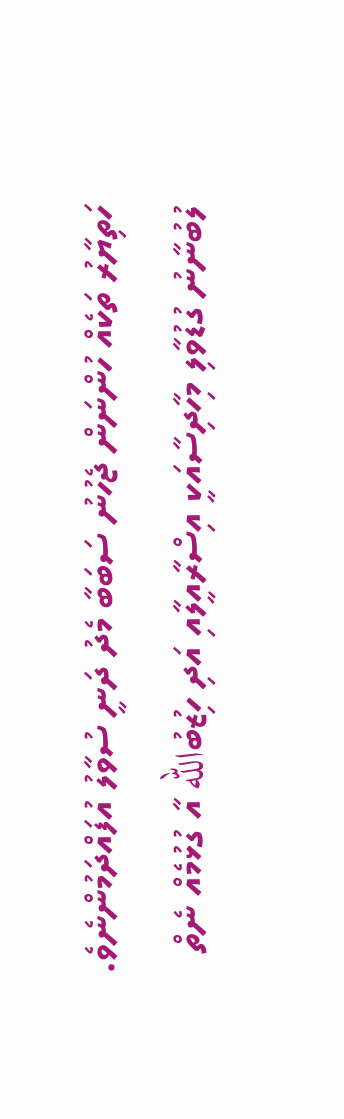ހަތިޔާރު ތަކެއް ހުންނަން ޖެހުނު ސަބަބާ މެދު ދަނީ ސުވާލު އުފައްދަމުންނެވެ.
ލުބުނާނު ގުޑުވާލި މިހާދިސާއަކީ އިސްރާއީލާއި އަދި ހިޒުބުالله އާ ގުޅުމެއް ނެތް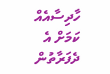ހާދިސާއެއް ކަމަށް އެ ދެފަރާތުން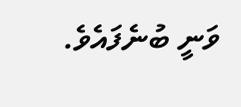ވަނީ ބުނެފައެވެ.